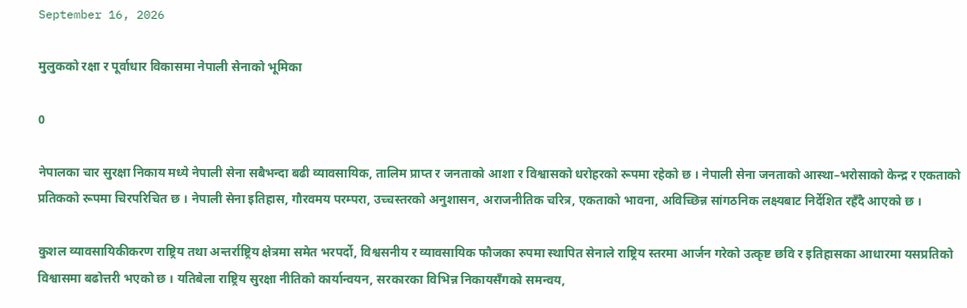September 16, 2026

मुलुकको रक्षा र पूर्वाधार विकासमा नेपाली सेनाको भूमिका

0

नेपालका चार सुरक्षा निकाय मध्ये नेपाली सेना सबैभन्दा बढी व्यावसायिक, तालिम प्राप्त र जनताको आशा र विश्वासको धरोहरको रूपमा रहेको छ । नेपाली सेना जनताको आस्था–भरोसाको केन्द्र र एकताको प्रतिकको रूपमा चिरपरिचित छ । नेपाली सेना इतिहास, गौरवमय परम्परा, उच्चस्तरको अनुशासन, अराजनीतिक चरित्र, एकताको भावना, अविच्छिन्न सांगठनिक लक्ष्यबाट निर्देशित रहँदै आएको छ ।

कुशल व्यावसायिकीकरण राष्ट्रिय तथा अन्तर्राष्ट्रिय क्षेत्रमा समेत भरपर्दो, विश्वसनीय र व्यावसायिक फौजका रुपमा स्थापित सेनाले राष्ट्रिय स्तरमा आर्जन गरेको उत्कृष्ट छवि र इतिहासका आधारमा यसप्रतिको विश्वासमा बढोत्तरी भएको छ । यतिबेला राष्ट्रिय सुरक्षा नीतिको कार्यान्वयन, सरकारका विभिन्न निकायसँगको समन्वय,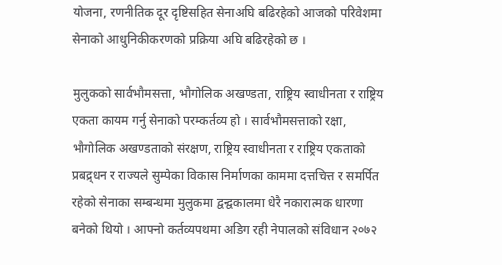योजना, रणनीतिक दूर दृष्टिसहित सेनाअघि बढिरहेको आजको परिवेशमा सेनाको आधुनिकीकरणको प्रक्रिया अघि बढिरहेको छ ।

मुलुकको सार्वभौमसत्ता, भौगोलिक अखण्डता, राष्ट्रिय स्वाधीनता र राष्ट्रिय एकता कायम गर्नु सेनाको परम्कर्तव्य हो । सार्वभौमसत्ताको रक्षा, भौगोलिक अखण्डताको संरक्षण, राष्ट्रिय स्वाधीनता र राष्ट्रिय एकताको प्रबद्र्धन र राज्यले सुम्पेका विकास निर्माणका काममा दत्तचित्त र समर्पित रहेको सेनाका सम्बन्धमा मुलुकमा द्वन्द्वकालमा धेरै नकारात्मक धारणा बनेको थियो । आफ्नो कर्तव्यपथमा अडिग रही नेपालको संविधान २०७२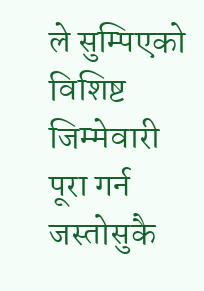ले सुम्पिएको विशिष्ट जिम्मेवारी पूरा गर्न जस्तोसुकै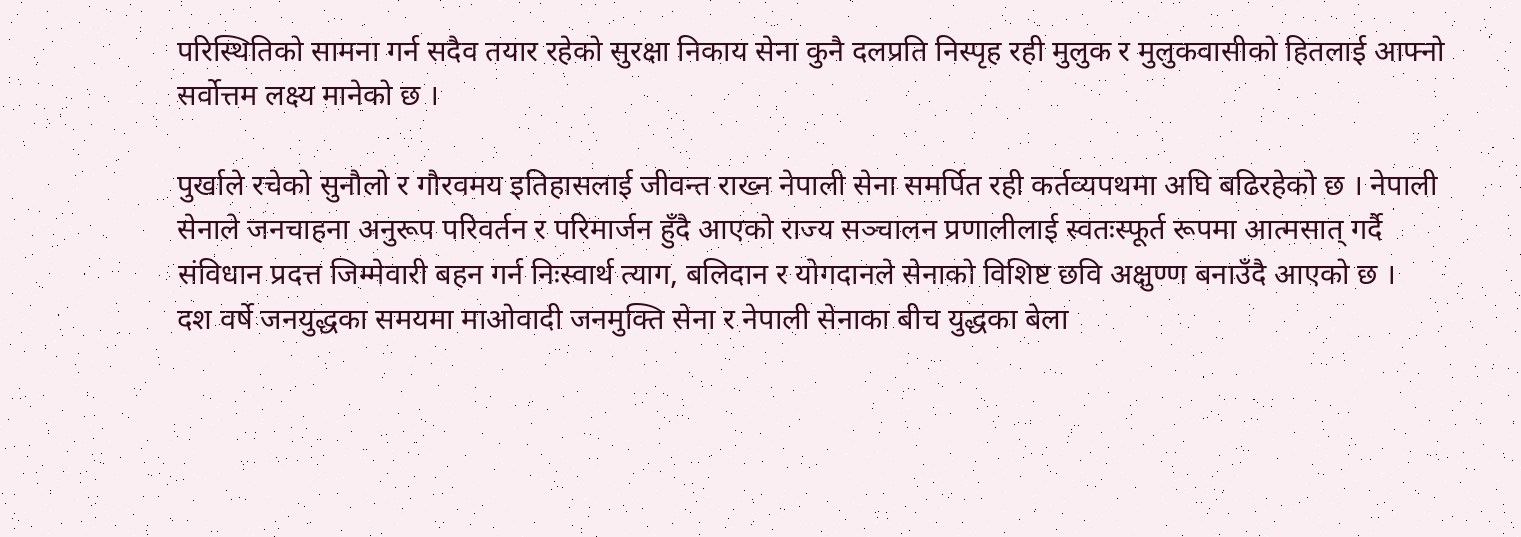परिस्थितिको सामना गर्न सदैव तयार रहेको सुरक्षा निकाय सेना कुनै दलप्रति निस्पृह रही मुलुक र मुलुकवासीको हितलाई आफ्नो सर्वोत्तम लक्ष्य मानेको छ ।

पुर्खाले रचेको सुनौलो र गौरवमय इतिहासलाई जीवन्त राख्न नेपाली सेना समर्पित रही कर्तव्यपथमा अघि बढिरहेको छ । नेपाली सेनाले जनचाहना अनुरूप परिवर्तन र परिमार्जन हुँदै आएको राज्य सञ्चालन प्रणालीलाई स्वतःस्फूर्त रूपमा आत्मसात् गर्दै संविधान प्रदत्त जिम्मेवारी बहन गर्न निःस्वार्थ त्याग, बलिदान र योगदानले सेनाको विशिष्ट छवि अक्षुण्ण बनाउँदै आएको छ ।
दश वर्षे जनयुद्धका समयमा माओवादी जनमुक्ति सेना र नेपाली सेनाका बीच युद्धका बेला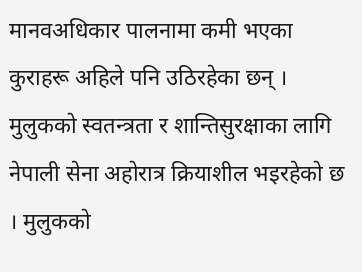मानवअधिकार पालनामा कमी भएका कुराहरू अहिले पनि उठिरहेका छन् । मुलुकको स्वतन्त्रता र शान्तिसुरक्षाका लागि नेपाली सेना अहोरात्र क्रियाशील भइरहेको छ । मुलुकको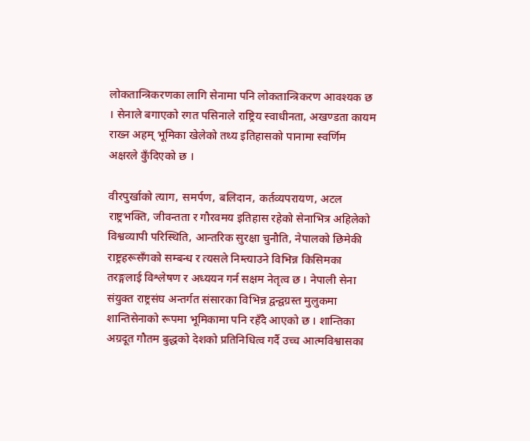लोकतान्त्रिकरणका लागि सेनामा पनि लोकतान्त्रिकरण आवश्यक छ । सेनाले बगाएको रगत पसिनाले राष्ट्रिय स्वाधीनता, अखण्डता कायम राख्न अहम् भूमिका खेलेको तथ्य इतिहासको पानामा स्वर्णिम अक्षरले कुँदिएको छ ।

वीरपुर्खाको त्याग, समर्पण, बलिदान, कर्तव्यपरायण, अटल राष्ट्रभक्ति, जीवन्तता र गौरवमय इतिहास रहेको सेनाभित्र अहिलेको विश्वव्यापी परिस्थिति, आन्तरिक सुरक्षा चुनौति, नेपालको छिमेकी राष्ट्रहरूसँगको सम्बन्ध र त्यसले निम्त्याउने विभिन्न किसिमका तरङ्गलाई विश्लेषण र अध्ययन गर्न सक्षम नेतृत्व छ । नेपाली सेना संयुक्त राष्ट्रसंघ अन्तर्गत संसारका विभिन्न द्वन्द्वग्रस्त मुलुकमा शान्तिसेनाको रूपमा भूमिकामा पनि रहँदै आएको छ । शान्तिका अग्रदूत गौतम बुद्धको देशको प्रतिनिधित्व गर्दै उच्च आत्मविश्वासका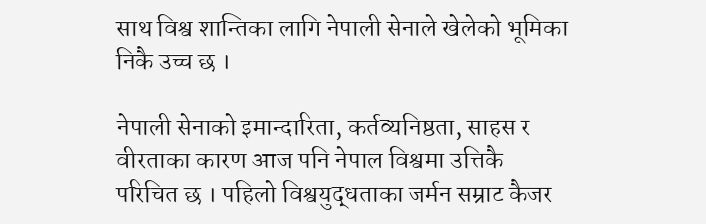साथ विश्व शान्तिका लागि नेपाली सेनाले खेलेको भूमिका निकै उच्च छ ।

नेपाली सेनाको इमान्दारिता, कर्तव्यनिष्ठता, साहस र वीरताका कारण आज पनि नेपाल विश्वमा उत्तिकै परिचित छ । पहिलो विश्वयुद्धताका जर्मन सम्राट कैजर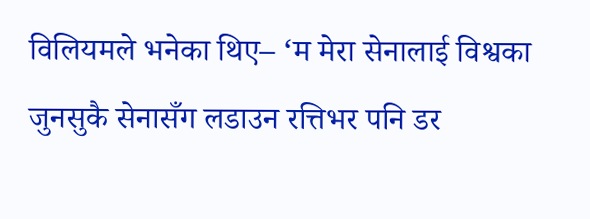विलियमले भनेका थिए– ‘म मेरा सेनालाई विश्वका जुनसुकै सेनासँग लडाउन रत्तिभर पनि डर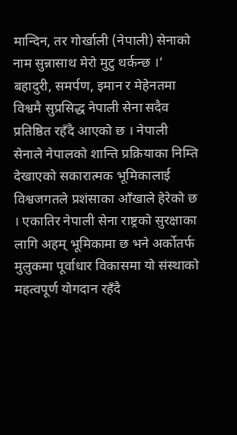मान्दिन, तर गोर्खाली (नेपाली) सेनाको नाम सुन्नासाथ मेरो मुटु थर्कन्छ ।’ बहादुरी, समर्पण, इमान र मेहेनतमा विश्वमै सुप्रसिद्ध नेपाली सेना सदैव प्रतिष्ठित रहँदै आएको छ । नेपाली सेनाले नेपालको शान्ति प्रक्रियाका निम्ति देखाएको सकारात्मक भूमिकालाई विश्वजगतले प्रशंसाका आँखाले हेरेको छ । एकातिर नेपाली सेना राष्ट्रको सुरक्षाका लागि अहम् भूमिकामा छ भने अर्कोतर्फ मुलुकमा पूर्वाधार विकासमा यो संस्थाको महत्वपूर्ण योगदान रहँदै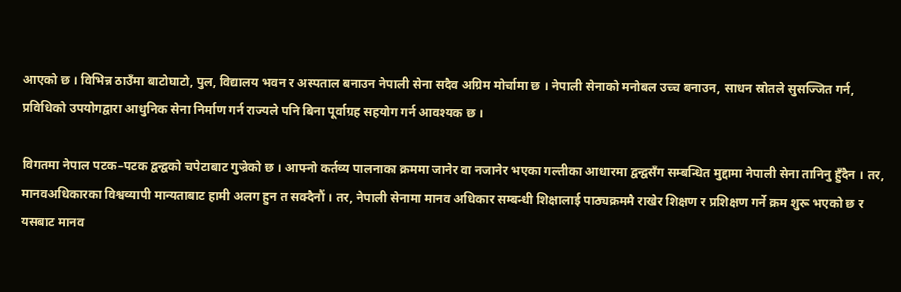आएको छ । विभिन्न ठाउँमा बाटोघाटो, पुल, विद्यालय भवन र अस्पताल बनाउन नेपाली सेना सदैव अग्रिम मोर्चामा छ । नेपाली सेनाको मनोबल उच्च बनाउन, साधन स्रोतले सुसज्जित गर्न, प्रविधिको उपयोगद्वारा आधुनिक सेना निर्माण गर्न राज्यले पनि बिना पूर्वाग्रह सहयोग गर्न आवश्यक छ ।

विगतमा नेपाल पटक–पटक द्वन्द्वको चपेटाबाट गुज्रेको छ । आफ्नो कर्तव्य पालनाका क्रममा जानेर वा नजानेर भएका गल्तीका आधारमा द्वन्द्वसँग सम्बन्धित मुद्दामा नेपाली सेना तानिनु हुँदैन । तर, मानवअधिकारका विश्वव्यापी मान्यताबाट हामी अलग हुन त सक्दैनौं । तर, नेपाली सेनामा मानव अधिकार सम्बन्धी शिक्षालाई पाठ्यक्रममै राखेर शिक्षण र प्रशिक्षण गर्ने क्रम शुरू भएको छ र यसबाट मानव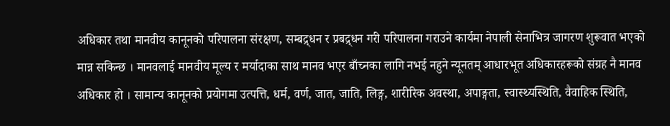अधिकार तथा मानवीय कानूनको परिपालना संरक्षण, सम्बद्र्धन र प्रबद्र्धन गरी परिपालना गराउने कार्यमा नेपाली सेनाभित्र जागरण शुरूवात भएको मान्न सकिन्छ । मानवलाई मानवीय मूल्य र मर्यादाका साथ मानव भएर बाँच्नका लागि नभई नहुने न्यूनतम् आधारभूत अधिकारहरूको संग्रह नै मानव अधिकार हो । सामान्य कानूनको प्रयोगमा उत्पत्ति, धर्म, वर्ण, जात, जाति, लिङ्ग, शारीरिक अवस्था, अपाङ्गता, स्वास्थ्यस्थिति, वैवाहिक स्थिति,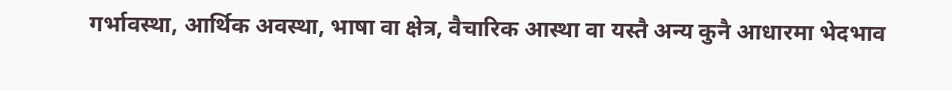गर्भावस्था, आर्थिक अवस्था, भाषा वा क्षेत्र, वैचारिक आस्था वा यस्तै अन्य कुनै आधारमा भेदभाव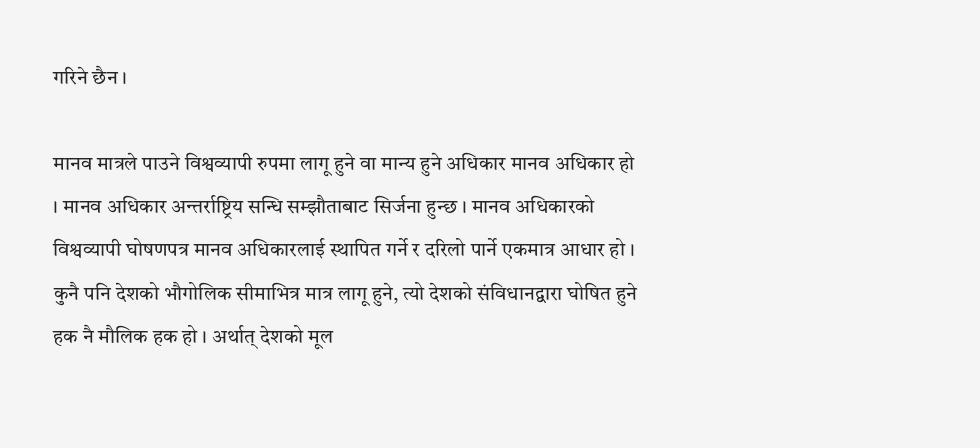गरिने छैन ।

मानव मात्रले पाउने विश्वव्यापी रुपमा लागू हुने वा मान्य हुने अधिकार मानव अधिकार हो । मानव अधिकार अन्तर्राष्ट्रिय सन्धि सम्झौताबाट सिर्जना हुन्छ । मानव अधिकारको विश्वव्यापी घोषणपत्र मानव अधिकारलाई स्थापित गर्ने र दरिलो पार्ने एकमात्र आधार हो । कुनै पनि देशको भौगोलिक सीमाभित्र मात्र लागू हुने, त्यो देशको संविधानद्वारा घोषित हुने हक नै मौलिक हक हो । अर्थात् देशको मूल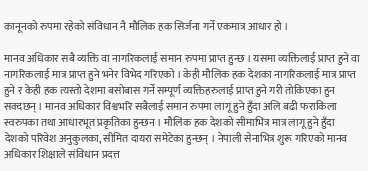कानूनको रुपमा रहेको संविधान नै मौलिक हक सिर्जना गर्ने एकमात्र आधार हो ।

मानव अधिकार सबै व्यक्ति वा नागरिकलाई समान रुपमा प्राप्त हुन्छ । यसमा व्यक्तिलाई प्राप्त हुने वा नागरिकलाई मात्र प्राप्त हुने भनेर विभेद गरिएको । केही मौलिक हक देशका नागरिकलाई मात्र प्राप्त हुने र केही हक त्यस्तो देशमा बसोबास गर्ने सम्पूर्ण व्यक्तिहरुलाई प्राप्त हुने गरी तोकिएका हुन सक्दछन् । मानव अधिकार विश्वभरि सबैलाई समान रुपमा लागू हुने हुँदा अलि बढी फराकिला स्वरुपका तथा आधारभूत प्रकृतिका हुन्छन । मौलिक हक देशको सीमाभित्र मात्र लागू हुने हुँदा देशको परिवेश अनुकुलका, सीमित दायरा समेटेका हुन्छन् । नेपाली सेनाभित्र शुरू गरिएको मानव अधिकार शिक्षाले संविधान प्रदत्त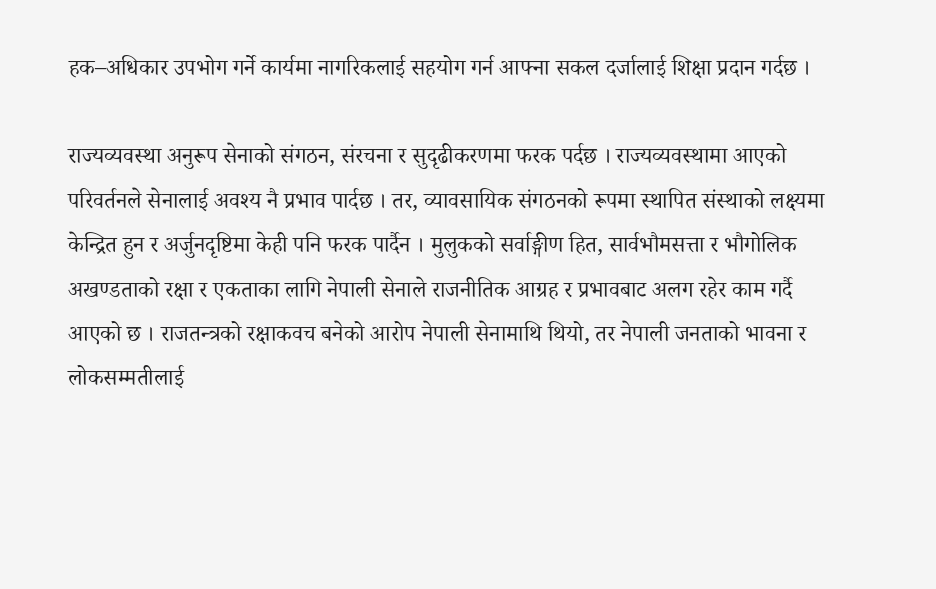हक–अधिकार उपभोग गर्ने कार्यमा नागरिकलाई सहयोग गर्न आफ्ना सकल दर्जालाई शिक्षा प्रदान गर्दछ ।

राज्यव्यवस्था अनुरूप सेनाको संगठन, संरचना र सुदृढीकरणमा फरक पर्दछ । राज्यव्यवस्थामा आएको परिवर्तनले सेनालाई अवश्य नै प्रभाव पार्दछ । तर, व्यावसायिक संगठनको रूपमा स्थापित संस्थाको लक्ष्यमा केन्द्रित हुन र अर्जुनदृष्टिमा केही पनि फरक पार्दैन । मुलुकको सर्वाङ्गीण हित, सार्वभौमसत्ता र भौगोलिक अखण्डताको रक्षा र एकताका लागि नेपाली सेनाले राजनीतिक आग्रह र प्रभावबाट अलग रहेर काम गर्दै आएको छ । राजतन्त्रको रक्षाकवच बनेको आरोप नेपाली सेनामाथि थियो, तर नेपाली जनताको भावना र लोकसम्मतीलाई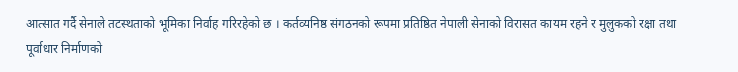आत्सात गर्दै सेनाले तटस्थताको भूमिका निर्वाह गरिरहेको छ । कर्तव्यनिष्ठ संगठनको रूपमा प्रतिष्ठित नेपाली सेनाको विरासत कायम रहने र मुलुकको रक्षा तथा पूर्वाधार निर्माणको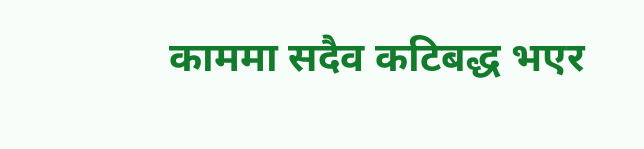काममा सदैव कटिबद्ध भएर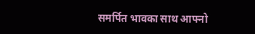समर्पित भावका साथ आफ्नो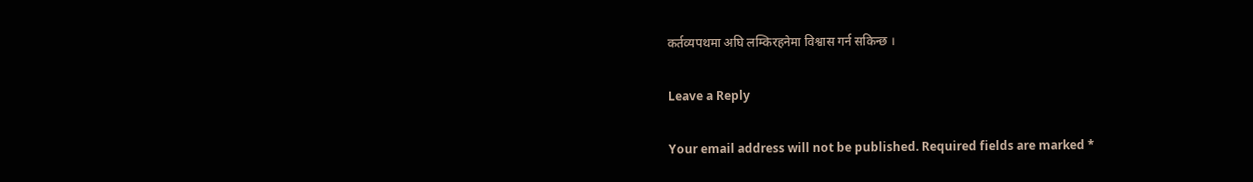कर्तव्यपथमा अघि लम्किरहनेमा विश्वास गर्न सकिन्छ ।

Leave a Reply

Your email address will not be published. Required fields are marked *